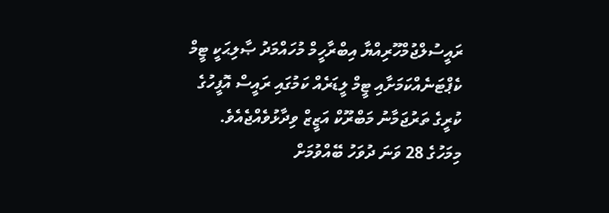ރައީސުލްޖުމްހޫރިއްޔާ އިބްރާހީމް މުހައްމަދު ޞާލިޙަކީ ޓީމް ކެޕްޓަނެއްކަމަށާއި ޓީމް ލީޑަރެއް ކަމުގައި ރައީސް އޮފީހުގެ ކުރީގެ ތަރުޖަމާނު މަބްރޫކް އަޒީޒް ވިދާޅުވެއްޖެއެވެ.
މިމަހުގެ 28 ވަނަ ދުވަހު ބޭއްވުމަށް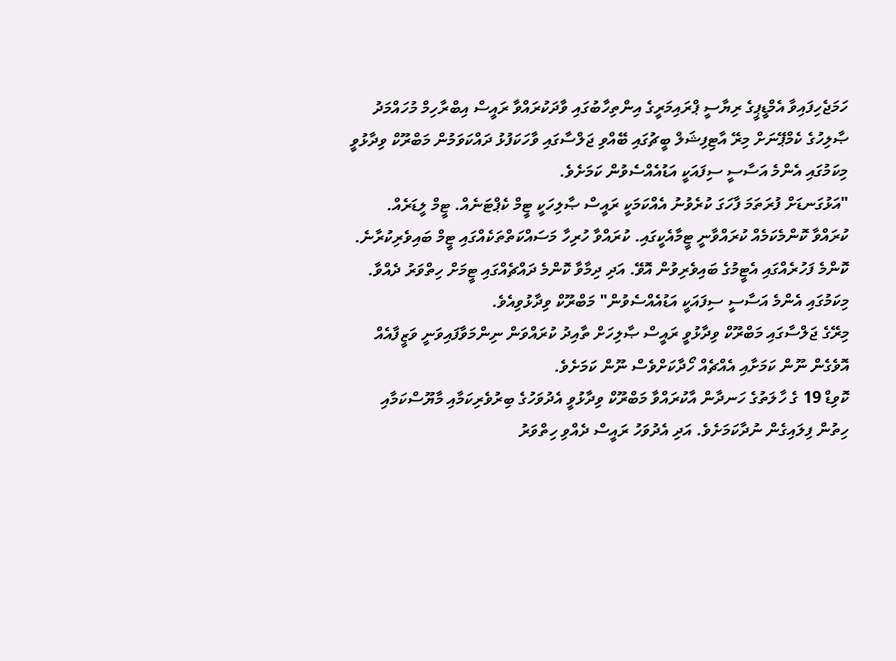ހަމަޖެހިފައިވާ އެމްޑީޕީގެ ރިޔާސީ ޕްރައިމަރީގެ އިންތިހާބުގައި ވާދަކުރައްވާ ރައީސް އިބްރާހިމް މުހައްމަދު ޞާލިހުގެ ކެމްޕޭނަށް މިރޭ އާޓިފިޝަލް ބީޗުގައި ބޭއްވި ޖަލްސާގައި ވާހަކަފުޅު ދައްކަވަމުން މަބްރޫކް ވިދާޅުވީ މިކަމުގައި އެންމެ އަސާސީ ސިފައަކީ އަޑުއެއްސެވުން ކަމަށެވެ.
"އަޅުގަނޑަށް ފުރަތަމަ ފާހަގަ ކުރެވުނު އެއްކަމަކީ ރައީސް ޞާލިހަކީ ޓީމް ކެޕްޓަނެއް. ޓީމް ލީޑަރެއް. ކުރައްވާ ކޮންމެކަމެއް ކުރައްވާނީ ޓީމާއެކީގައި. ކުރައްވާ ހުރިހާ މަސައްކަތްތަކެއްގައި ޓީމް ބައިވެރިކުރާނެ. ކޮންމެ ފަހުރެއްގައި އެޓީމުގެ ބައިވެރިވުން އޮވޭ. އަދި ދިމާވާ ކޮންމެ ދައްޗެއްގައި ޓީމަށް ހިތްވަރު ދެއްވާ. މިކަމުގައި އެންމެ އަސާސީ ސިފައަކީ އަޑުއެއްސެވުން" މަބްރޫކް ވިދާޅުވިއެވެ.
މިރޭގެ ޖަލްސާގައި މަބްރޫކް ވިދާޅުވީ ރައީސް ޞާލިހަށް ތާއިދު ކުރައްވަން ނިންމަވާފައިވަނީ ވަޒީފާއެއް އޮވެގެން ނޫން ކަމަށާއި އެއްޗެއް ހޯދާކަށްވެސް ނޫން ކަމަށެވެ.
ކޮވިޑް 19 ގެ ހާލަތުގެ ހަނދާން އާކުރައްވާ މަބްރޫކް ވިދާޅުވީ އެދުވަހުގެ ބިރުވެރިކަމާއި މާޔޫސްކަމާއި ހިތުން ފިލައިގެން ނުދާކަމަށެވެ. އަދި އެދުވަހު ރައީސް ދެއްވި ހިތްވަރު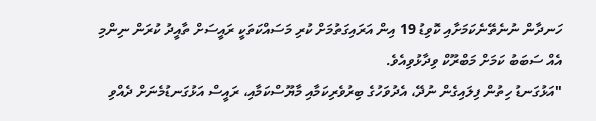ހަނދާން ނުނެތޭނެކަމަށާއި ކޮވިޑު 19 އިން އަރައިގަތުމަށް ކުރި މަސައްކަތަކީ ރައީސަށް ތާއީދު ކުރަން ނިންމި އެއް ސަބަބު ކަމަށް މަބްރޫކް ވިދާޅުވިއެވެ.
"އަޅުގަނޑު ހިތުން ފިލައިގެން ނުދޭ، އެދުވަހުގެ ބިރުވެރިކަމާއި މާޔޫސްކަމާއި، ރައީސް އަޅުގަނޑުމެނަށް ދެއްވި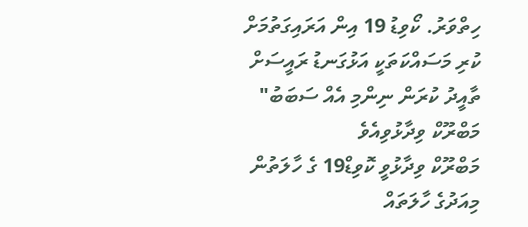ހިތްވަރު. ކޯވިޑު 19 އިން އަރައިގަތުމަށް ކުރި މަސައްކަތަކީ އަޅުގަނޑު ރައީސަށް ތާއީދު ކުރަން ނިންމި އެއް ސަބަބު" މަބްރޫކް ވިދާޅުވިއެވެ
މަބްރޫކް ވިދާޅުވީ ކޮވިޑް19 ގެ ހާލަތުން މިއަދުގެ ހާލަތައް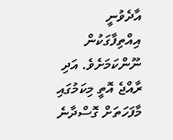އާދެވުނީ އިއްތިފާގަކުން ނޫންކަމަށެވެ. އަދި ރާއްޖެ އޮތީ މިކަމުގައި މާފަހަތަށް ގޮސްދާނެ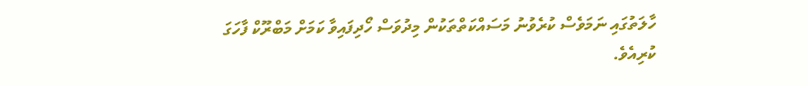ހާލަތުގައި ނަމަވެސް ކުރެވުނު މަސައްކަތްތަކުން މިދުވަސް ހޯދިފައިވާ ކަމަށް މަބްރޫކް ފާހަގަ ކުރިއެވެ.